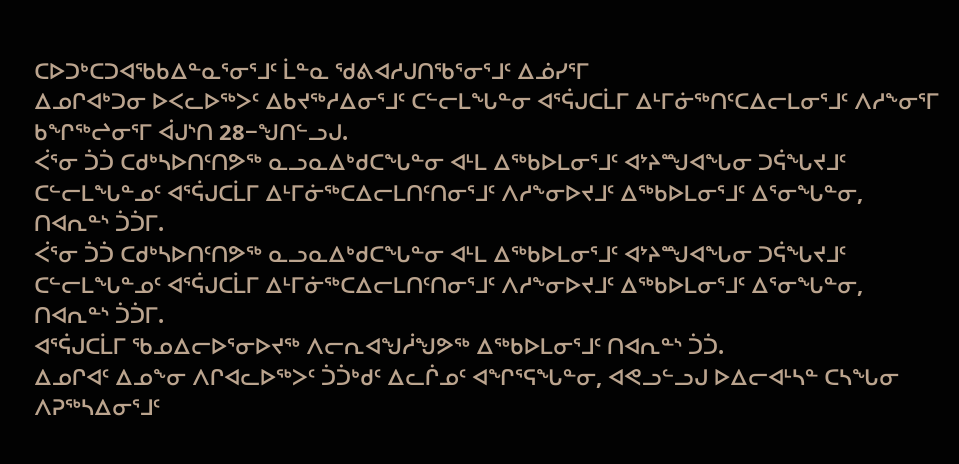ᑕᐅᑐᒃᑕᑐᐊᖃᑲᐃᓐᓇᕐᓂᕐᒧᑦ ᒫᓐᓇ ᖁᕕᐊᓱᒍᑎᖃᕐᓂᕐᒧᑦ ᐃᓅᓯᕐᒥ
ᐃᓄᒋᐊᒃᑐᓂ ᐅᐸᓚᐅᖅᐳᑦ ᐃᑲᔪᖅᓱᐃᓂᕐᒧᑦ ᑕᓪᓕᒪᖓᓐᓂ ᐊᕐᕌᒍᑕᒫᒥ ᐃᒻᒥᓃᖅᑎᑦᑕᐃᓕᒪᓂᕐᒧᑦ ᐱᓱᖕᓂᕐᒥ ᑲᖏᖅᖠᓂᕐᒥ ᐋᒍᔅᑎ 28−ᖑᑎᓪᓗᒍ.
ᐹᕐᓂ ᑑᑑ ᑕᑯᒃᓴᐅᑎᑦᑎᕗᖅ ᓇᓗᓇᐃᒃᑯᑕᖓᓐᓂ ᐊᒻᒪ ᐃᖅᑲᐅᒪᓂᕐᒧᑦ ᐊᔾᔨᙳᐊᖓᓂ ᑐᕌᖓᔪᒧᑦ ᑕᓪᓕᒪᖓᓐᓄᑦ ᐊᕐᕌᒍᑕᒫᒥ ᐃᒻᒥᓃᖅᑕᐃᓕᒪᑎᑦᑎᓂᕐᒧᑦ ᐱᓱᖕᓂᐅᔪᒧᑦ ᐃᖅᑲᐅᒪᓂᕐᒧᑦ ᐃᕐᓂᖓᓐᓂ, ᑎᐊᕆᓐᔅ ᑑᑑᒥ.
ᐹᕐᓂ ᑑᑑ ᑕᑯᒃᓴᐅᑎᑦᑎᕗᖅ ᓇᓗᓇᐃᒃᑯᑕᖓᓐᓂ ᐊᒻᒪ ᐃᖅᑲᐅᒪᓂᕐᒧᑦ ᐊᔾᔨᙳᐊᖓᓂ ᑐᕌᖓᔪᒧᑦ ᑕᓪᓕᒪᖓᓐᓄᑦ ᐊᕐᕌᒍᑕᒫᒥ ᐃᒻᒥᓃᖅᑕᐃᓕᒪᑎᑦᑎᓂᕐᒧᑦ ᐱᓱᖕᓂᐅᔪᒧᑦ ᐃᖅᑲᐅᒪᓂᕐᒧᑦ ᐃᕐᓂᖓᓐᓂ, ᑎᐊᕆᓐᔅ ᑑᑑᒥ.
ᐊᕐᕌᒍᑕᒫᒥ ᖃᓄᐃᓕᐅᕐᓂᐅᔪᖅ ᐱᓕᕆᐊᖑᓲᖑᕗᖅ ᐃᖅᑲᐅᒪᓂᕐᒧᑦ ᑎᐊᕆᓐᔅ ᑑᑑ.
ᐃᓄᒋᐊᑦ ᐃᓄᖕᓂ ᐱᒋᐊᓚᐅᖅᐳᑦ ᑑᑑᒃᑯᑦ ᐃᓚᒌᓄᑦ ᐊᖏᕐᕋᖓᓐᓂ, ᐊᕙᓗᓪᓗᒍ ᐅᐃᓕᐊᒻᓴᓐ ᑕᓴᖓᓂ ᐱᕈᖅᓴᐃᓂᕐᒧᑦ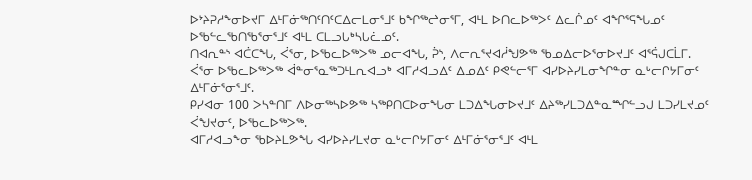ᐅᔾᔨᕈᓱᖕᓂᐅᔪᒥ ᐃᒻᒥᓃᖅᑎᑦᑎᑦᑕᐃᓕᒪᓂᕐᒧᑦ ᑲᖏᖅᖠᓂᕐᒥ, ᐊᒻᒪ ᐅᑎᓚᐅᖅᐳᑦ ᐃᓚᒌᓄᑦ ᐊᖏᕐᕋᖓᓄᑦ ᐅᖃᓪᓚᖃᑎᖃᕐᓂᕐᒧᑦ ᐊᒻᒪ ᑕᒪᓗᒐᒃᓴᒐᓛᓄᑦ.
ᑎᐊᕆᓐᔅ ᐊᑖᑕᖓ, ᐹᕐᓂ, ᐅᖃᓚᐅᖅᐳᖅ ᓄᓕᐊᖓ, ᕉᔅ, ᐱᓕᕆᕐᔪᐊᓲᖑᕗᖅ ᖃᓄᐃᓕᐅᕐᓂᐅᔪᒧᑦ ᐊᕐᕌᒍᑕᒫᒥ.
ᐹᕐᓂ ᐅᖃᓚᐅᖅᐳᖅ ᐋᓐᓂᕐᓇᖅᑐᒻᒪᕆᐊᓗᒃ ᐊᒥᓱᐊᓗᐃᑦ ᐃᓄᐃᑦ ᑭᕙᓪᓕᕐᒥ ᐊᓯᐅᔨᓯᒪᓂᖏᓐᓂ ᓇᒡᓕᒋᔭᒥᓂᑦ ᐃᒻᒥᓃᕐᓂᕐᒧᑦ.
ᑭᓯᐊᓂ 100 ᐳᓴᓐᑎᒥ ᐱᐅᓂᖅᓴᐅᕗᖅ ᓴᖅᑭᑎᑕᐅᓂᖓᓂ ᒪᑐᐃᖓᓂᐅᔪᒧᑦ ᐃᔨᖅᓯᒪᑐᐃᓐᓇᙱᓪᓗᒍ ᒪᑐᓯᒪᔪᓄᑦ ᐹᖑᔪᓂᑦ, ᐅᖃᓚᐅᖅᐳᖅ.
ᐊᒥᓱᐊᓗᖕᓂ ᖃᐅᔨᒪᕗᖓ ᐊᓯᐅᔨᓯᒪᔪᓂ ᓇᒡᓕᒋᔭᒥᓂᑦ ᐃᒻᒥᓃᕐᓂᕐᒧᑦ ᐊᒻᒪ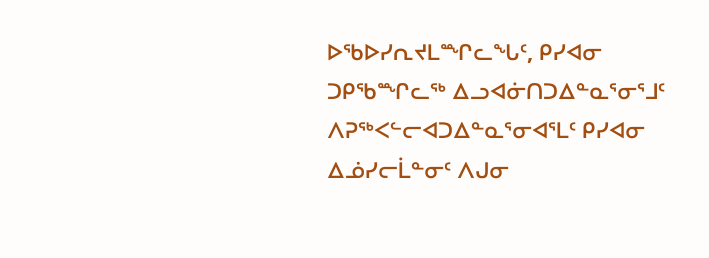ᐅᖃᐅᓯᕆᔪᒪᙱᓚᖓᑦ, ᑭᓯᐊᓂ ᑐᑭᖃᙱᓚᖅ ᐃᓗᐊᓃᑎᑐᐃᓐᓇᕐᓂᕐᒧᑦ ᐱᕈᖅᐸᓪᓕᐊᑐᐃᓐᓇᕐᓂᐊᕐᒪᑦ ᑭᓯᐊᓂ ᐃᓅᓯᓕᒫᓐᓂᑦ ᐱᒍᓂ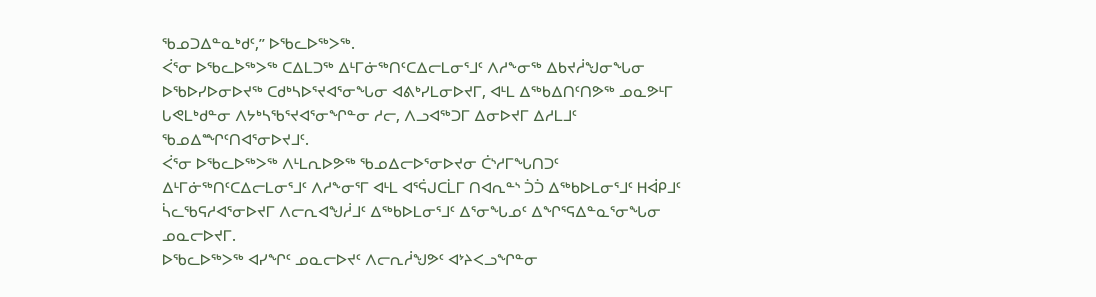ᖃᓄᑐᐃᓐᓇᒃᑯᑦ,” ᐅᖃᓚᐅᖅᐳᖅ.
ᐹᕐᓂ ᐅᖃᓚᐅᖅᐳᖅ ᑕᐃᒪᑐᖅ ᐃᒻᒥᓃᖅᑎᑦᑕᐃᓕᒪᓂᕐᒧᑦ ᐱᓱᖕᓂᖅ ᐃᑲᔪᓲᖑᓂᖓᓂ ᐅᖃᐅᓯᐅᓂᐅᔪᖅ ᑕᑯᒃᓴᐅᕐᔪᐊᕐᓂᖓᓂ ᐊᕕᒃᓯᒪᓂᐅᔪᒥ, ᐊᒻᒪ ᐃᖅᑲᐃᑎᑦᑎᕗᖅ ᓄᓇᕗᒻᒥ ᒐᕙᒪᒃᑯᓐᓂ ᐱᔭᒃᓴᖃᕐᔪᐊᕐᓂᖏᓐᓂ ᓱᓕ, ᐱᓗᐊᖅᑐᒥ ᐃᓂᐅᔪᒥ ᐃᓱᒪᒧᑦ ᖃᓄᐃᙱᑦᑎᐊᕐᓂᐅᔪᒧᑦ.
ᐹᕐᓂ ᐅᖃᓚᐅᖅᐳᖅ ᐱᒻᒪᕆᐅᕗᖅ ᖃᓄᐃᓕᐅᕐᓂᐅᔪᓂ ᑖᔅᓱᒥᖓᑎᑐᑦ ᐃᒻᒥᓃᖅᑎᑦᑕᐃᓕᒪᓂᕐᒧᑦ ᐱᓱᖕᓂᕐᒥ ᐊᒻᒪ ᐊᕐᕌᒍᑕᒫᒥ ᑎᐊᕆᓐᔅ ᑑᑑ ᐃᖅᑲᐅᒪᓂᕐᒧᑦ ᕼᐋᑭᒧᑦ ᓵᓚᖃᕋᓱᐊᕐᓂᐅᔪᒥ ᐱᓕᕆᐊᖑᓲᒧᑦ ᐃᖅᑲᐅᒪᓂᕐᒧᑦ ᐃᕐᓂᖓᓄᑦ ᐃᖏᕐᕋᐃᓐᓇᕐᓂᖓᓂ ᓄᓇᓕᐅᔪᒥ.
ᐅᖃᓚᐅᖅᐳᖅ ᐊᓯᖏᑦ ᓄᓇᓕᐅᔪᑦ ᐱᓕᕆᓲᖑᕗᑦ ᐊᔾᔨᐸᓗᖏᓐᓂ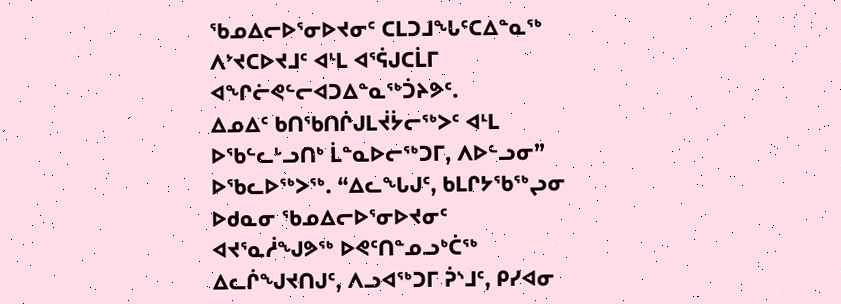ᖃᓄᐃᓕᐅᕐᓂᐅᔪᓂᑦ ᑕᒪᑐᒧᖓᑦᑕᐃᓐᓇᖅ ᐱᔾᔪᑕᐅᔪᒧᑦ ᐊᒻᒪ ᐊᕐᕌᒍᑕᒫᒥ ᐊᖏᓖᕙᓪᓕᐊᑐᐃᓐᓇᖅᑑᔨᕗᑦ.
ᐃᓄᐃᑦ ᑲᑎᖃᑎᒌᒍᒪᔫᔮᓕᖅᐳᑦ ᐊᒻᒪ ᐅᖃᓪᓚᒡᓗᑎᒃ ᒫᓐᓇᐅᓕᖅᑐᒥ, ᐱᐅᓪᓗᓂ” ᐅᖃᓚᐅᖅᐳᖅ. “ᐃᓚᖓᒍᑦ, ᑲᒪᒋᔭᖃᖅᖢᓂ ᐅᑯᓇᓂ ᖃᓄᐃᓕᐅᕐᓂᐅᔪᓂᑦ ᐊᔪᕐᓇᓲᖑᕗᖅ ᐅᕙᑦᑎᓐᓄᓗᒃᑖᖅ ᐃᓚᒌᖑᔪᑎᒍᑦ, ᐱᓗᐊᖅᑐᒥ ᕉᔅᒧᑦ, ᑭᓯᐊᓂ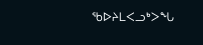ᖃᐅᔨᒪᐸᓗᒃᐳᖓ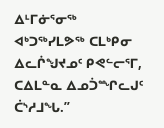ᐃᒻᒥᓃᕐᓂᖅ ᐊᒃᑐᖅᓯᒪᕗᖅ ᑕᒪᒃᑭᓂ ᐃᓚᒌᖑᔪᓄᑦ ᑭᕙᓪᓕᕐᒥ, ᑕᐃᒪᓐᓇ ᐃᓄᑑᙱᓚᒍᑦ ᑖᔅᓱᒧᖓ.”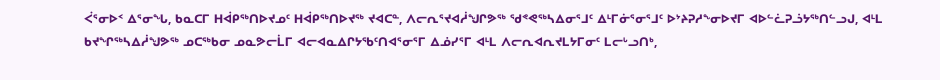ᐹᕐᓂᐅᑉ ᐃᕐᓂᖓ, ᑲᓇᑕᒥ ᕼᐋᑭᖅᑎᐅᔪᓄᑦ ᕼᐋᑭᖅᑎᐅᔪᖅ ᔪᐊᑕᓐ, ᐱᓕᕆᕐᔪᐊᓲᖑᒋᕗᖅ ᖁᕝᕙᖅᓴᐃᓂᕐᒧᑦ ᐃᒻᒥᓃᕐᓂᕐᒧᑦ ᐅᔾᔨᕈᓱᖕᓂᐅᔪᒥ ᐊᐅᓪᓛᕈᓘᔭᖅᑎᓪᓗᒍ, ᐊᒻᒪ ᑲᔪᖏᖅᓴᐃᓲᖑᕗᖅ ᓄᑕᖅᑲᓂ ᓄᓇᕗᓕᒫᒥ ᐊᓕᐊᓇᐃᒋᔭᖃᑦᑎᐊᕐᓂᕐᒥ ᐃᓅᓯᕐᒥ ᐊᒻᒪ ᐱᓕᕆᐊᕆᔪᒪᔭᒥᓂᑦ ᒪᓕᒡᓗᑎᒃ,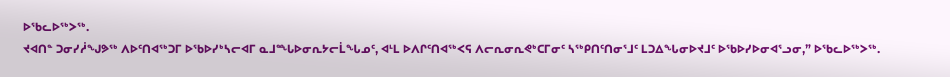ᐅᖃᓚᐅᖅᐳᖅ.
ᔪᐊᑎᓐ ᑐᓂᓯᓲᖑᕗᖅ ᐱᐅᑦᑎᐊᖅᑐᒥ ᐅᖃᐅᓯᒃᓴᓕᐊᒥ ᓇᒧᙵᐅᓂᕆᔭᓕᒫᖓᓄᑦ, ᐊᒻᒪ ᐅᐱᒋᑦᑎᐊᖅᐸᕋ ᐱᓕᕆᓂᕆᕙᒃᑕᒥᓂᑦ ᓴᖅᑭᑎᑦᑎᓂᕐᒧᑦ ᒪᑐᐃᖓᓂᐅᔪᒧᑦ ᐅᖃᐅᓯᐅᓂᐊᕐᓗᓂ,” ᐅᖃᓚᐅᖅᐳᖅ.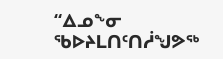“ᐃᓄᖕᓂ ᖃᐅᔨᒪᑎᑦᑎᓲᖑᕗᖅ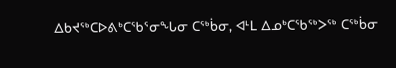ᐃᑲᔪᖅᑕᐅᕕᒃᑕᖃᕐᓂᖓᓂ ᑕᖅᑳᓂ, ᐊᒻᒪ ᐃᓄᒃᑕᖃᖅᐳᖅ ᑕᖅᑳᓂ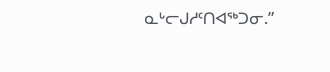ᓇᒡᓕᒍᓱᑦᑎᐊᖅᑐᓂ.”